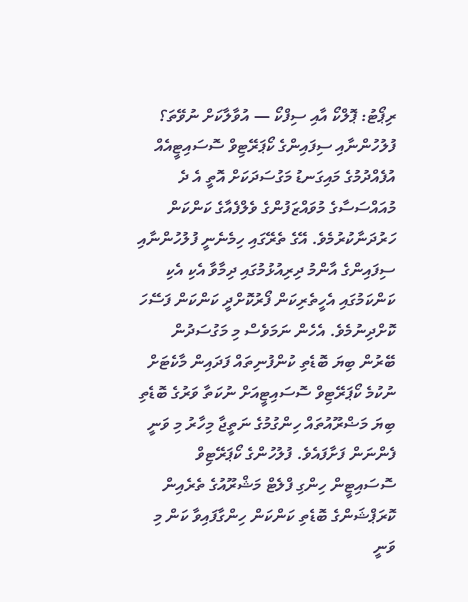ރިޕޯޓު: ޕޮލްކޯ އާއި ސިފްކޯ — އުވާލާކަށް ނުވޭތަ؟
ފުލުހުންނާއި ސިފައިންގެ ކޯޕަރޭޓިވް ސޮސައިޓީއެއް އުފެއްދުމުގެ މައިގަނޑު މަގުސަދަކަށް އޮތީ އެ ދެ މުއައްސަސާގެ މުވައްޒަފުންގެ ވެލްފެއާގެ ކަންކަން ހަރުދަނާކުރުމެވެ. އޭގެ ތެރޭގައި ހިމެނެނީ ފުލުހުންނާއި ސިފައިންގެ އާންމު ދިރިއުޅުމުގައި ދިމާވާ އެކި އެކި ކަންކަމުގައި އެހީތެރިކަން ފޯރުކޮށްދީ ކަންކަން ފަސޭހަ ކޮށްދިނުމެވެ. އެހެން ނަމަވެސް މި މަގުސަދުން ބޭރުން ބިޔަ ބޮޑެތި ކުންފުނިތައް ފަދައިން މާކެޓަށް ނުކުމެ ކޯޕަރޭޓިވް ސޮސައިޓީއަށް ނުކަތާ ވަރުގެ ބޮޑެތި ބިޔަ މަޟްރޫއުތައް ހިންގުމުގެ ނަތީޖާ މިހާރު މި ވަނީ ފެންނަން ފަށާފައެވެ. ފުލުހުންގެ ކޯޕަރޭޓިވް ސޮސައިޓީން ހިންގި ފްލެޓް މަޝްރޫއުގެ ތެރެއިން ކޮރަޕްޝަންގެ ބޮޑެތި ކަންކަން ހިންގާފައިވާ ކަން މި ވަނީ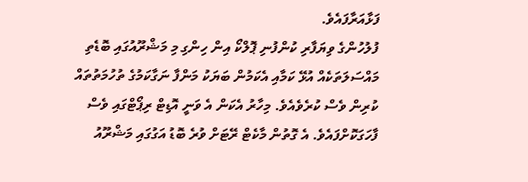ފަޅާއަރާފައެވެ.
ފުލުހުންގެ ވިޔަފާރި ކުންފުނި ޕޮލްކޯ އިން ހިންގި މި މަޝްރޫއުގައި ބޮޑެތި މައްސަލަތަކެއް އުޅޭ ކަމާއި އެކަމުން ބަޔަކު މަންފާ ނަގާކަމުގެ ތުހުމަތުތައް ކުރިން ވެސް ކުރެވެއެވެ. މިހާރު އެކަން އެ ވަނީ އޮޑިޓް ރިޕޯޓްގައި ވެސް ފާހަގަކޮށްފައެވެ. އެ ގޮތުން މާކެޓް ރޭޓަށް ވުރެ ބޮޑު އަގުގައި މަޝްރޫއު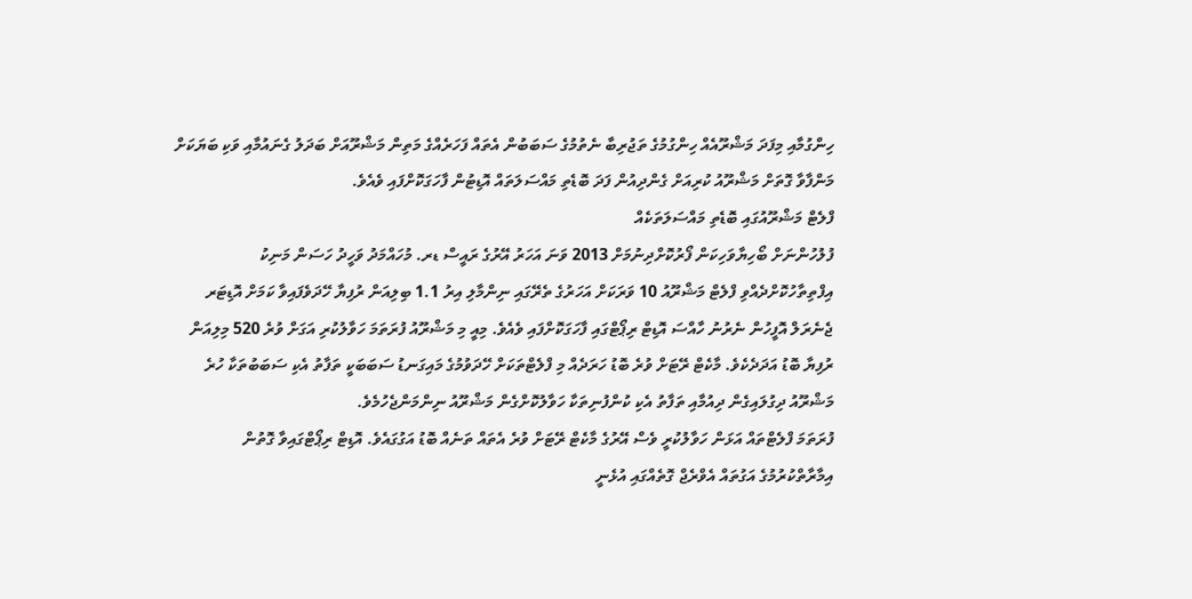ހިންގުމާއި މިފަދަ މަޝްރޫއެއް ހިންގުމުގެ ތަޖުރިބާ ނެތުމުގެ ސަބަބުން އެތައް ފަހަރެއްގެ މަތިން މަޝްރޫއަށް ބަދަލު ގެނައުމާއި ވަކި ބަޔަކަށް މަންފާވާ ގޮތަށް މަޝްރޫއު ކުރިއަށް ގެންދިއުން ފަދަ ބޮޑެތި މައްސަލަތައް އޮޑިޓުން ފާހަގަކޮށްފައި ވެއެވެ.
ފްލެޓް މަޝްރޫއުގައި ބޮޑެތި މައްސަލަތަކެއް
ފުލުހުންނަށް ބޯހިޔާވަހިކަން ފޯރުކޮށްދިނުމަށް 2013 ވަނަ އަހަރު އޭރުގެ ރައީސް ޑރ. މުހައްމަދު ވަހީދު ހަސަން މަނިކު އިފްތިތާހުކޮށްދެއްވި ފްލެޓް މަޝްރޫއު 10 ވަރަކަށް އަހަރުގެ ތެރޭގައި ނިންމާލި އިރު 1.1 ބިލިއަން ރުފިޔާ ހޭދަވެފައިވާ ކަމަށް އޮޑިޓަރ ޖެނެރަލް އޮފީހުން ނެރުނު ހާއްސަ އޮޑިޓް ރިޕޯޓްގައި ފާހަގަކޮށްފައި ވެއެވެ. މިއީ މި މަޝްރޫއު ފުރަތަމަ ހަވާލުކުރި އަގަށް ވުރެ 520 މިލިއަން ރުފިޔާ ބޮޑު އަދަދެކެވެ. މާކެޓް ރޭޓަށް ވުރެ ބޮޑު ހަރަދެއް މި ފްލެޓްތަކަށް ހޭދަވުމުގެ މައިގަނޑު ސަބަބަކީ ތަފާތު އެކި ސަބަބުތަކާ ހުރެ މަޝްރޫއު ދިގުލައިގެން ދިއުމާއި ތަފާތު އެކި ކުންފުނިތަކާ ހަވާލުކޮށްގެން މަޝްރޫއު ނިންމަންޖެހުމެވެ.
ފުރަތަމަ ފްލެޓްތައް އަޅަން ހަވާލުކުރީ ވެސް އޭރުގެ މާކެޓް ރޭޓަށް ވުރެ އެތައް ތަނެއް ބޮޑު އަގުގައެވެ. އޮޑިޓް ރިޕޯޓްގައިވާ ގޮތުން އިމާރާތްކުރުމުގެ އަގުތައް އެވްރެޖް ގޮތެއްގައި އުޅެނީ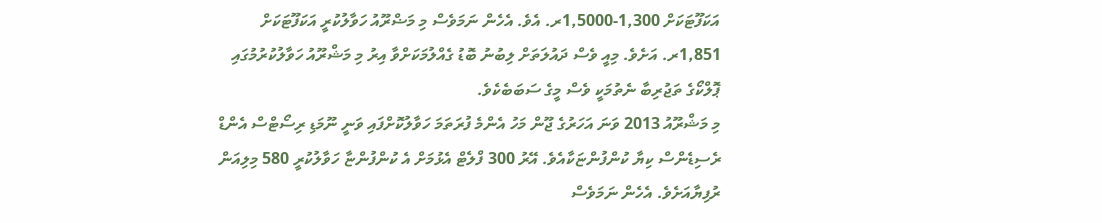އަކަފޫޓަކަށް 1,300-1,5000ރ. އެވެ. އެހެން ނަމަވެސް މި މަޟްރޫއު ހަވާލުކުރީ އަކަފޫޓަކަށް 1,851ރ. އަށެވެ. މިއީ ވެސް ދައުލަތަށް ލިބުނު ބޮޑު ގެއްލުމަކަށްވާ އިރު މި މަޝްރޫއު ހަވާލުކުރުމުގައި ޕޮލްކޯގެ ތަޖުރިބާ ނެތުމަކީ ވެސް މީގެ ސަބަބެކެވެ.
މި މަޝްރޫއު 2013 ވަނަ އަހަރުގެ ޖޫން މަހު އެންމެ ފުރަތަމަ ހަވާލުކޮށްފައި ވަނީ ނޫމަޑި ރިސޯޓްސް އެންޑް ރެސިޑެންސް ކިޔާ ކުންފުންޏަކާއެވެ. އޭރު 300 ފްލެޓް އެޅުމަށް އެ ކުންފުންޏާ ހަވާލުކުރީ 580 މިލިއަން ރުފިޔާއަށެވެ. އެހެން ނަމަވެސް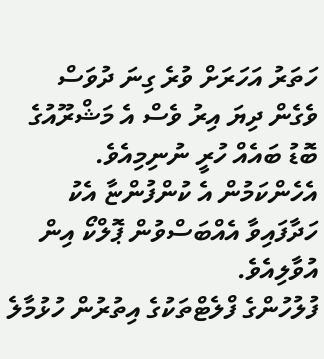ހަތަރު އަހަރަށް ވުރެ ގިނަ ދުވަސް ވެގެން ދިޔަ އިރު ވެސް އެ މަޝްރޫއުގެ ބޮޑު ބައެއް ހުރީ ނުނިމިއެވެ. އެހެންކަމުން އެ ކުންފުންޏާ އެކު ހަދާފައިވާ އެއްބަސްވުން ޕޮލްކޯ އިން އުވާލިއެވެ.
ފުލުހުންގެ ފްލެޓްތަކުގެ އިތުރުން ހުޅުމާލެ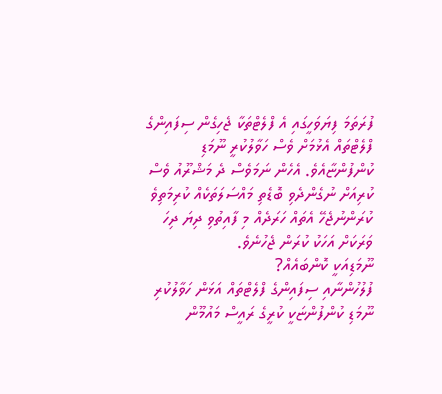ފުރަތަމަ ފިޔަވަހީގައި އެ ފްލެޓްތަކާ ޖެހިގެން ސިފައިންގެ ފްލެޓްތައް އެޅުމަށް ވެސް ހަވާލުކުރީ ނޫމަޑި ކުންފުންޏާއެވެ. އެހެން ނަމަވެސް ދެ މަޝްރޫއު ވެސް ކުރިއަށް ނުގެންދެވި ބޮޑެތި މައްސަލަތަކެއް ކުރިމަތިވެ ކުރަންނުޖެހޭ އެތައް ހަރަދެއް މި ފާއިތުވި ދިޔަ ދިހަ ވަރަކަށް އަހަކު ކުރަން ޖެހުނެވެ.
ނޫމަޑިއަކީ ކޮންބައެއް?
ފުލުހުންނާއި ސިފައިންގެ ފްލެޓްތައް އަޅަން ހަވާލުކުރި ނޫމަޑި ކުންފުންޏަކީ ކުރީގެ ރައީސް މައުމޫން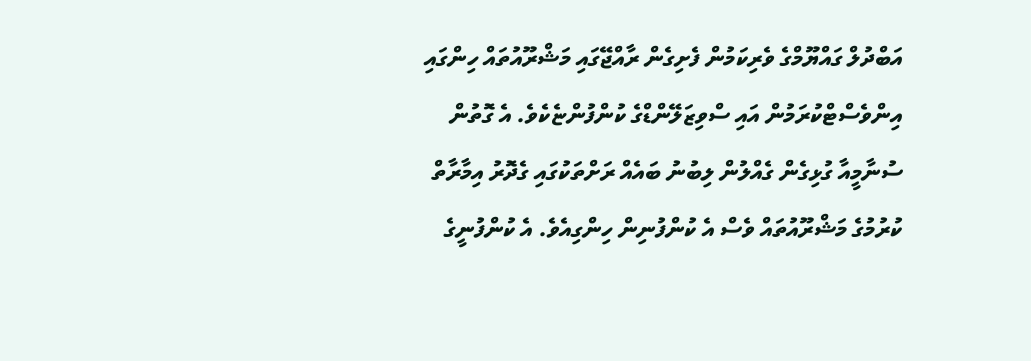އަބްދުލް ގައްޔޫމްގެ ވެރިކަމުން ފެށިގެން ރާއްޖޭގައި މަޝްރޫއުތައް ހިންގައި އިންވެސްޓްކުރަމުން އައި ސްވިޒަލޭންޑްގެ ކުންފުންޏެކެވެ. އެ ގޮތުން ސުނާމީއާ ގުޅިގެން ގެއްލުން ލިބުނު ބައެއް ރަށްތަކުގައި ގެދޮރު އިމާރާތް ކުރުމުގެ މަޝްރޫއުތައް ވެސް އެ ކުންފުނިން ހިންގިއެވެ. އެ ކުންފުނީގެ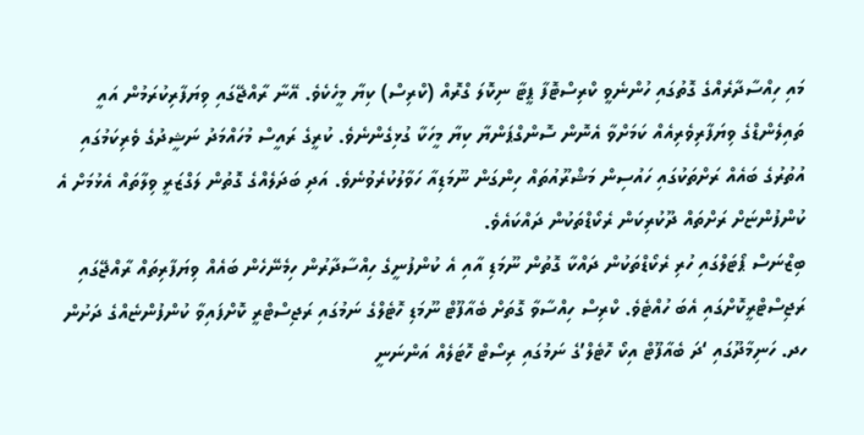މައި ހިއްސާދާރެއްގެ ގޮތުގައި ހުންނެވީ ކްރިސްޓޮފާ ޕީޓާ ނިކޮލަ ގްރޮއް (ކްރިސް) ކިޔާ މީހެކެވެ. އޭނާ ރާއްޖޭގައި ވިޔަފާރިކުރަމުން އައީ ތައިލެންޑްގެ ވިޔަފާރިވެރިއެއް ކަމަށްވާ އެނޮން ސޮންގްޕަންޔާ ކިޔާ މީހަކާ ގުޅިގެންނެވެ. ކުރީގެ ރައީސް މުހައްމަދު ނަޝީދުގެ ވެރިކަމުގައި އުތުރުގެ ބައެއް ރަށްތަކުގައި ހައުސިން މަޝްރޫއުތައް ހިންގަން ނޫމަޑިއާ ހަވާލުކުރެވުނެވެ. އަދި ބަދަލެއްގެ ގޮތުން ލަގްޒަރީ ވިލާތައް އެޅުމަށް އެ ކުންފުންޏަށް ރަށްތައް ދޫކުރިކަން ރެކޯޑްތަކުން ދައްކައެވެ.
ބިޒްނަސް ޕޯޓަލްގައި ހުރި ރެކޯޑްތަކުން ދައްކާ ގޮތުން ނޫމަޑި އާއި އެ ކުންފުނީގެ ހިއްސާދާރުން ހިމެނޭހެން ބައެއް ވިޔަފާރިތައް ރާއްޖޭގައި ރަޖިސްޓްރީކޮށްގައި އެބަ ހުއްޓެވެ. ކްރިސް ހިއްސާވާ ގޮތަށް ބެއާފޫޓް ނޫމަޑި ހޮޓެލްގެ ނަމުގައި ރަޖިސްޓްރީ ކޮށްފައިވާ ކުންފުންޏެއްގެ ދަށުން ހދ. ހަނިމާދޫގައި ‘ދަ ބެއާފޫޓް އިކޯ ހޮޓެލް’ގެ ނަމުގައި ރިސޯޓް ހޮޓަލެއް އަންނަނީ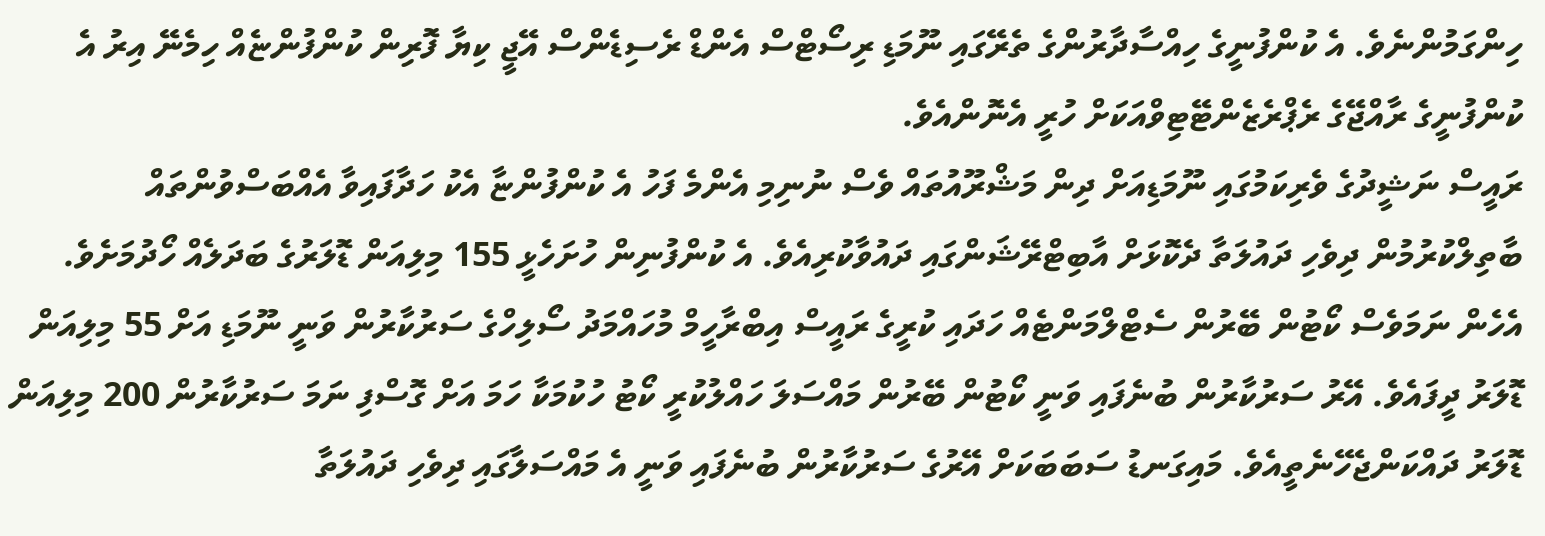ހިންގަމުންނެވެ. އެ ކުންފުނީގެ ހިއްސާދާރުންގެ ތެރޭގައި ނޫމަޑި ރިސޯޓްސް އެންޑް ރެސިޑެންސް އޭޖީ ކިޔާ ފޮރިން ކުންފުންޏެއް ހިމެނޭ އިރު އެ ކުންފުނީގެ ރާއްޖޭގެ ރެޕްރެޒެންޓޭޓިވްއަކަށް ހުރީ އެނޮންއެވެ.
ރައީސް ނަޝީދުގެ ވެރިކަމުގައި ނޫމަޑިއަށް ދިން މަޝްރޫއުތައް ވެސް ނުނިމި އެންމެ ފަހު އެ ކުންފުންޏާ އެކު ހަދާފައިވާ އެއްބަސްވުންތައް ބާތިލްކުރުމުން ދިވެހި ދައުލަތާ ދެކޮޅަށް އާބިޓްރޭޝަންގައި ދައުވާކުރިއެވެ. އެ ކުންފުނިން ހުށަހެޅީ 155 މިލިއަން ޑޮލަރުގެ ބަދަލެއް ހޯދުމަށެވެ. އެހެން ނަމަވެސް ކޯޓުން ބޭރުން ސެޓްލްމަންޓެއް ހަދައި ކުރީގެ ރައީސް އިބްރާހީމް މުހައްމަދު ސޯލިހްގެ ސަރުކާރުން ވަނީ ނޫމަޑި އަށް 55 މިލިއަން ޑޮލަރު ދީފައެވެ. އޭރު ސަރުކާރުން ބުނެފައި ވަނީ ކޯޓުން ބޭރުން މައްސަލަ ހައްލުކުރީ ކޯޓު ހުކުމަކާ ހަމަ އަށް ގޮސްފި ނަމަ ސަރުކާރުން 200 މިލިއަން ޑޮލަރު ދައްކަންޖެހޭނެތީއެވެ. މައިގަނޑު ސަބަބަކަށް އޭރުގެ ސަރުކާރުން ބުނެފައި ވަނީ އެ މައްސަލާގައި ދިވެހި ދައުލަތާ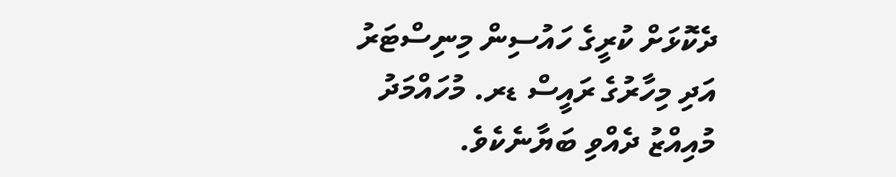ދެކޮޅަށް ކުރީގެ ހައުސިން މިނިސްޓަރު އަދި މިހާރުގެ ރައީސް ޑރ. މުހައްމަދު މުއިއްޒު ދެއްވި ބަޔާނެކެވެ.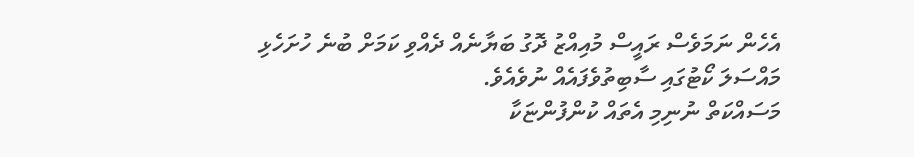އެހެން ނަމަވެސް ރައީސް މުއިއްޒު ދޮގު ބަޔާނެއް ދެއްވި ކަމަށް ބުނެ ހުށަހެޅި މައްސަލަ ކޯޓުގައި ސާބިތުވެފައެއް ނުވެއެވެ.
މަސައްކަތް ނުނިމި އެތައް ކުންފުންޏަކާ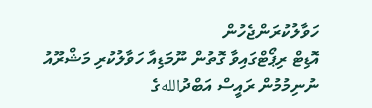ހަވާލުކުރަންޖެހުން
އޮޑިޓް ރިޕޯޓްގައިވާ ގޮތުން ނޫމަޑިއާ ހަވާލުކުރި މަޝްރޫއު ނުނިމުމުން ރައީސް އަބްދުاللهގެ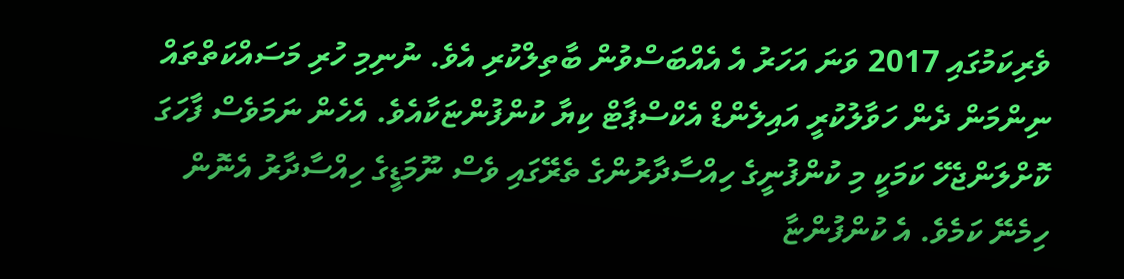ވެރިކަމުގައި 2017 ވަނަ އަހަރު އެ އެއްބަސްވުން ބާތިލްކުރި އެވެ. ނުނިމި ހުރި މަސައްކަތްތައް ނިންމަން ދެން ހަވާލުކުރީ އައިލެންޑް އެކްސްޕާޓް ކިޔާ ކުންފުންޏަކާއެވެ. އެހެން ނަމަވެސް ފާހަގަ ކޮށްލަންޖެހޭ ކަމަކީ މި ކުންފުނީގެ ހިއްސާދާރުންގެ ތެރޭގައި ވެސް ނޫމަޑީގެ ހިއްސާދާރު އެނޮން ހިމެނޭ ކަމެވެ. އެ ކުންފުންޏާ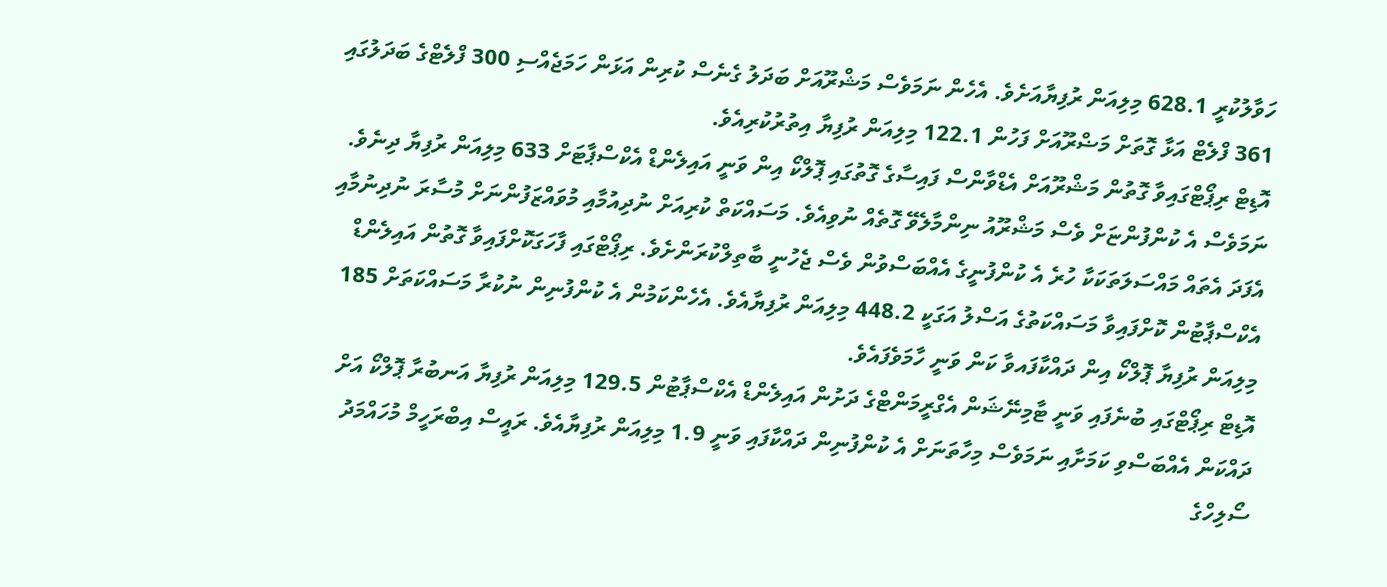ހަވާލުކުރީ 628.1 މިލިއަން ރުފިޔާއަށެވެ. އެހެން ނަމަވެސް މަޝްރޫއަށް ބަދަލު ގެނެސް ކުރިން އަޅަން ހަމަޖެއްސި 300 ފްލެޓްގެ ބަދަލުގައި 361 ފްލެޓް އަޅާ ގޮތަށް މަޟްރޫއަށް ފަހުން 122.1 މިލިއަން ރުފިޔާ އިތުރުކުރިއެވެ.
އޮޑިޓް ރިޕޯޓްގައިވާ ގޮތުން މަޝްރޫއަށް އެޑްވާންސް ފައިސާގެ ގޮތުގައި ޕޮލްކޯ އިން ވަނީ އައިލެންޑް އެކްސްޕާޓަށް 633 މިލިއަން ރުފިޔާ ދިނެވެ. ނަމަވެސް އެ ކުންފުންޏަށް ވެސް މަޝްރޫއު ނިންމާލެވޭ ގޮތެއް ނުވިއެވެ. މަސައްކަތް ކުރިއަށް ނުދިއުމާއި މުވައްޒަފުންނަށް މުސާރަ ނުދިނުމާއި އެފަދަ އެތައް މައްސަލަތަކަކާ ހުރެ އެ ކުންފުނީގެ އެއްބަސްވުން ވެސް ޖެހުނީ ބާތިލްކުރަންށެވެ. ރިޕޯޓްގައި ފާހަގަކޮށްފައިވާ ގޮތުން އައިލެންޑް އެކްސްޕާޓުން ކޮށްފައިވާ މަސައްކަތުގެ އަސްލު އަގަކީ 448.2 މިލިއަން ރުފިޔާއެވެ. އެހެންކަމުން އެ ކުންފުނިން ނުކުރާ މަސައްކަތަށް 185 މިލިއަން ރުފިޔާ ޕޮލްކޯ އިން ދައްކާފައވާ ކަން ވަނީ ހާމަވެފައެވެ.
އޮޑިޓް ރިޕޯޓްގައި ބުނެފައި ވަނީ ޓާމިނޭޝަން އެގްރީމަންޓްގެ ދަށުން އައިލެންޑް އެކްސްޕާޓުން 129.5 މިލިއަން ރުފިޔާ އަނބުރާ ޕޮލްކޯ އަށް ދައްކަން އެއްބަސްވި ކަމަށާއި ނަމަވެސް މިހާތަނަށް އެ ކުންފުނިން ދައްކާފައި ވަނީ 1.9 މިލިއަން ރުފިޔާއެވެ. ރައީސް އިބްރަހީމް މުހައްމަދު ސޯލިހްގެ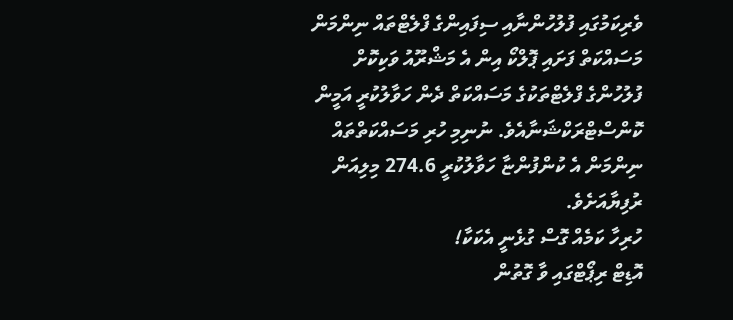ވެރިކަމުގައި ފުލުހުންނާއި ސިފައިންގެ ފްލެޓްތައް ނިންމަން މަސައްކަތް ފަށައި ޕޮލްކޯ އިން އެ މަޝްރޫއު ވަކިކޮށް ފުލުހުންގެ ފްލެޓްތަކުގެ މަސައްކަތް ދެން ހަވާލުކުރީ އަމީން ކޮންސްޓްރަކްޝަނާއެވެ. ނުނިމި ހުރި މަސައްކަތްތައް ނިންމަން އެ ކުންފުންޏާ ހަވާލުކުރީ 274.6 މިލިއަން ރުފިޔާއަށެވެ.
ހުރިހާ ކަމެއް ގޮސް ގުޅެނީ އެކަކާ!
އޮޑިޓް ރިޕޯޓްގައި ވާ ގޮތުން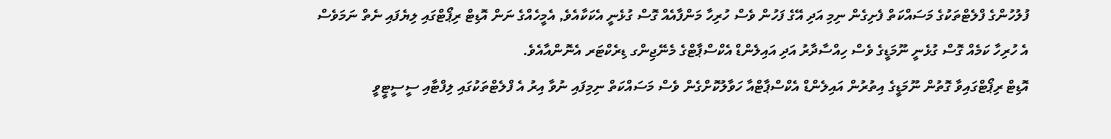ފުލުހުންގެ ފްލެޓްތަކުގެ މަސައްކަތް ފެށިގެން ނިމި އަދި އޭގެ ފަހުން ވެސް ހުރިހާ މަންފާއެއް ގޮސް ގުޅެނީ އެކަކާއެވެ, އެމީހެއްގެ ނަން އޮޑިޓް ރިޕޯޓްގައި ލިޔެފައި ނެތް ނަމަވެސް އެ ހުރިހާ ކަމެއް ގޮސް ގުޅެނީ ނޫމަޑީގެ ވެސް ހިއްސާދާރު އަދި އައިލެންޑް އެކްސްޕާޓްގެ މެނޭޖިންގ ޑިރެކްޓަރ އެނޮންއާއެވެ.
އޮޑިޓް ރިޕޯޓްގައިވާ ގޮތުން ނޫމަޑީގެ އިތުރުން އައިލެންޑް އެކްސްޕާޓްއާ ހަވާލުކޮށްގެން ވެސް މަސައްކަތް ނިމިފައި ނުވާ އިރު އެ ފްލެޓްތަކުގައި ލިފްޓާއި ސީސީޓީވީ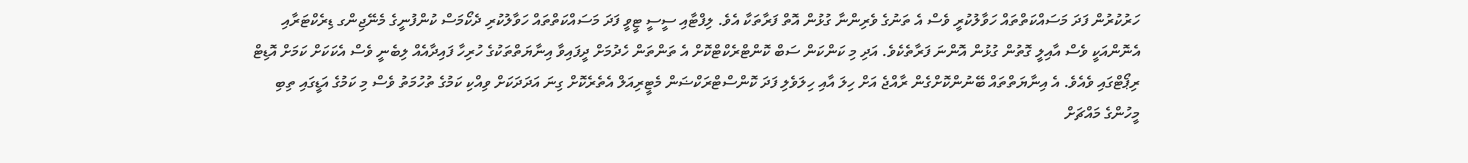ހަރުކުރުން ފަދަ މަސައްކަތްތައް ހަވާލުކުރީ ވެސް އެ ތަނުގެ ވެރިންނާ ގުޅުން އޮތް ފަރާތަކާ އެވެ. ލިފްޓާއި ސީސީ ޓީވީ ފަދަ މަސައްކަތްތައް ހަވާލުކުރި ދެކޯމަސް ކުންފުނީގެ މެނޭޖިންގ ޑިރެކްޓަރާއި އެނޮންއަކީ ވެސް އާއިލީ ގޮތުން ގުޅުން އޮންނަ ފަރާތެކެވެ. އަދި މި ކަންކަން ސަބް ކޮންޓްރެކްޓްކޮށް އެ ތަންތަން ހެދުމަށް ދީފައިވާ އިނާޔަތްތަކުގެ ހުރިހާ ފައިދާއެއް ލިބެނީ ވެސް އެކަކަށް ކަމަށް އޮޑިޓް ރިޕޯޓްގައި ވެއެވެ. އެ އިނާޔަތްތައް ބޭނުންކޮށްގެން ރާއްޖެ އަށް ހިލަ އާއި ހިލަވެލި ފަދަ ކޮންސްޓްރަކްޟަން މެޓީރިއަލް އެތެރެކޮށް ގިނަ އަދަދަކަށް ވިއްކި ކަމުގެ ތުހުމަތު ވެސް މި ކަމުގެ އަޑީގައި ތިބި މީހުންގެ މައްޗަށް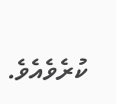ކުރެވެއެވެ.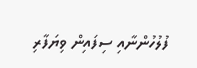ފުލުހުންނާއި ސިފައިން ވިޔަފާރި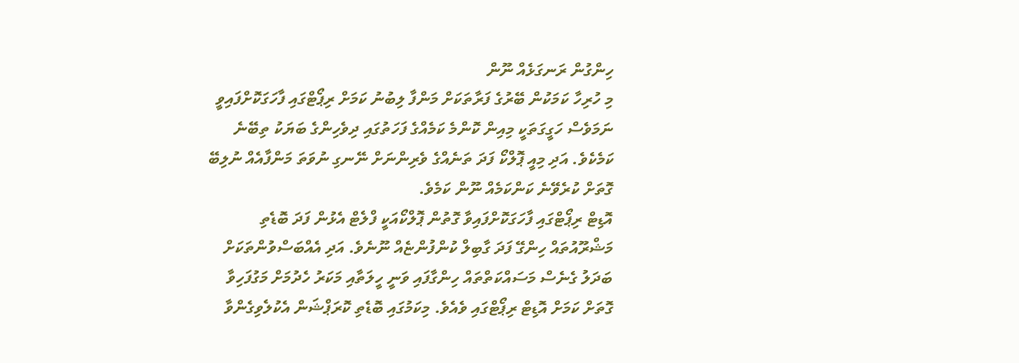ހިންގުން ރަނގަޅެއް ނޫން
މި ހުރިހާ ކަމަކުން ބޭރުގެ ފަރާތަކަށް މަންފާ ލިބުނު ކަމަށް ރިޕޯޓްގައި ފާހަގަކޮށްފައިވީ ނަމަވެސް ހަގީގަތަކީ މިއިން ކޮންމެ ކަމެއްގެ ފަހަތުގައި ދިވެހިންގެ ބަޔަކު ތިބޭނެ ކަމެކެވެ. އަދި މިއީ ޕޮލްކޯ ފަދަ ތަނެއްގެ ވެރިންނަށް ނޭނގި ނުވަތަ މަންފާއެއް ނުލިބޭ ގޮތަށް ކުރެވޭނެ ކަންކަމެއް ނޫން ކަމެވެ.
އޮޑިޓް ރިޕޯޓްގައި ފާހަގަކޮށްފައިވާ ގޮތުން ޕޮލްކޯއަކީ ފްލެޓް އެޅުން ފަދަ ބޮޑެތި މަޝްރޫއުތައް ހިންގޭ ފަދަ ގާބިލް ކުންފުންޏެއް ނޫނެވެ. އަދި އެއްބަސްވުންތަކަށް ބަދަލު ގެނެސް މަސައްކަތްތައް ހިންގާފައި ވަނީ ހީލަތާއި މަކަރު ހެދުމަށް މަގުފަހިވާ ގޮތަށް ކަމަށް އޮޑިޓް ރިޕޯޓްގައި ވެއެވެ. މިކަމުގައި ބޮޑެތި ކޮރަޕްޝަން އެކުލެވިގެންވާ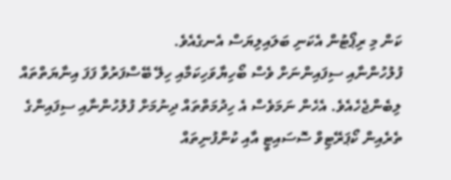ކަން މި ރިޕޯޓުން އެކަނި ބަލައިލިޔަސް އެނގެއެވެ.
ފުލުހުންނާއި ސިފައިންނަށް ވެސް ބޯހިޔާވަހިކަމާއި ހިލޭ ބޭސްފަރުވާ ފަފަ އިނާޔަތްތައް ލިބެންޖެހެއެވެ. އެހެން ނަމަވެސް އެ ހިދުމަތްތައް ދިނުމަށް ފުލުހުންނާއި ސިފައިންގެ ތެރެއިން ކޯޕަރޭޓިވް ސޮސައިޓީ އާއި ކުންފުނިތައް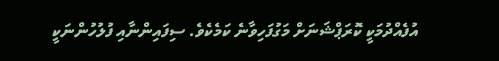އުފެއްދުމަކީ ކޮރަޕްޝަނަށް މަގުފަހިވާނެ ކަމެކެވެ. ސިފައިންނާއި ފުލުހުންނަކީ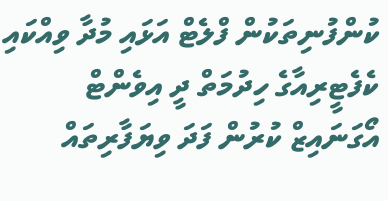ކުންފުނިތަކުން ފްލެޓް އަޅައި މުދާ ވިއްކައި ކެފެޓީރިއާގެ ހިދުމަތް ދީ އިވެންޓް އޯގަނައިޒް ކުރުން ފަދަ ވިޔަފާރިތައް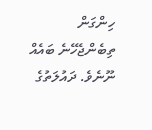ހިންގަން ތިބެންޖެހޭނެ ބައެއް ނޫނެވެ. ދައުލަތުގެ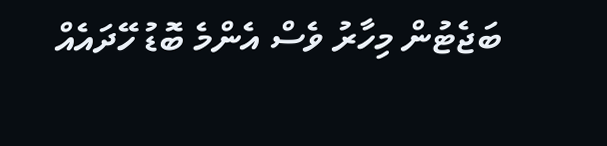ބަޖެޓުން މިހާރު ވެސް އެންމެ ބޮޑު ހޭދައެއް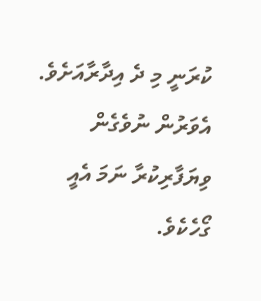ކުރަނީ މި ދެ އިދާރާއަށެވެ. އެވަރުން ނުވެގެން ވިޔަފާރިކުރާ ނަމަ އެއީ ގޯހެކެވެ.